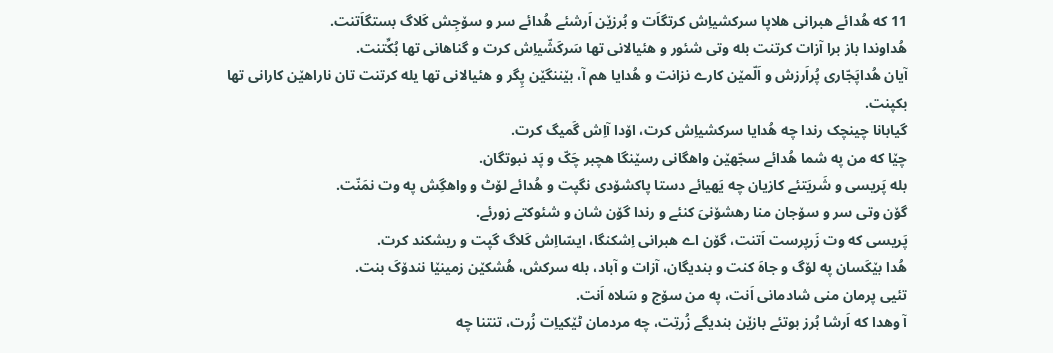11 که هُدائے هبرانی هلاپا سرکشیاِش کرتگاَت و بُرزێن اَرشئے هُدائے سر و سۆجِش کَلاگ بستگاَتنت.
هُداوندا باز برا آزات کرتنت بله وتی شئور و هئیالانی تها سَرکَشّیاِش کرت و گناهانی تها بُکِّتنت.
آیان هُداپَجّاری پُراَرزش و اَلّمێن کارے نزانت و هُدایا هم آ، بێننگێن پِگر و هئیالانی تها یله کرتنت تان ناراهێن کارانی تها بکپنت.
گیابانا چینچک رندا چه هُدایا سرکشیاِش کرت، اۆدا آاِش گَمیگ کرت.
چێا که من په شما هُدائے سجّهێن واهگانی رسێنگا هچبر چَکّ و پَد نبوتگان.
بله پَریسی و شَریَتئے کازیان چه یَهیائے دستا پاکشۆدی نگپت و هُدائے لۆٹ و واهگِش په وت نمَنّت.
گۆن وتی سر و سۆجان منا رهشۆنیَ کنئے و رندا گۆن شان و شئوکتے زورئے.
پَریسی که وت زَرپرست اَتنت، گۆن اے هبرانی اِشکنگا، ایسّااِش کَلاگ گپت و ریشکند کرت.
هُدا بێکَسان په لۆگ و جاهَ کنت و بندیگان، آزات و آباد، بله سرکش، هُشکێن زمینێا نندۆکَ بنت.
تئیی پرمان منی شادمانی اَنت، په من سۆج و سَلاه اَنت.
آ وهدا که اَرشا بُرز بوتئے بازێن بندیگے زُرتِت، چه مردمان ٹێکیاِت زُرت، تنتنا چه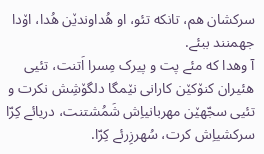سرکشان هم، تانکه تئو، او هُداوندێن هُدا، اۆدا جهمنند ببئے.
آ وهدا که مئے پت و پیرک مِسرا اَتنت، تئیی هئیران کنۆکێن کارانی نێمگا دلگۆشِش نکرت و تئیی سجّهێن مهربانیاِش شَمُشتنت، دریائے کِرّا سرکشیاِش کرت، سُهرزِرئے کِرّا.